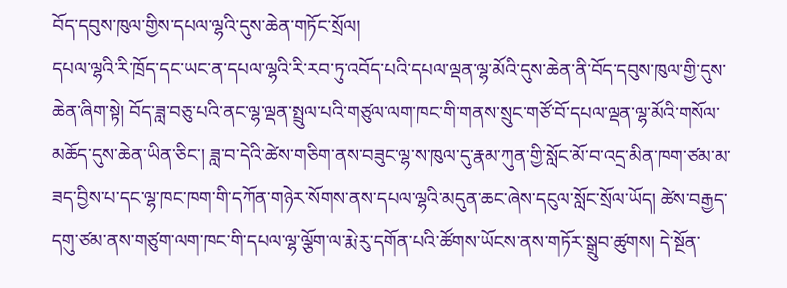བོད་དབུས་ཁུལ་གྱིས་དཔལ་ལྷའི་དུས་ཆེན་གཏོང་སྲོལ།
དཔལ་ལྷའི་རི་ཁྲོད་དང་ཡང་ན་དཔལ་ལྷའི་རི་རབ་ཏུ་འབོད་པའི་དཔལ་ལྡན་ལྷ་མོའི་དུས་ཆེན་ནི་བོད་དབུས་ཁུལ་གྱི་དུས་ཆེན་ཞིག་སྟེ། བོད་ཟླ་བཅུ་པའི་ནང་ལྷ་ལྡན་སྤྲུལ་པའི་གཙུལ་ལག་ཁང་གི་གནས་སྲུང་གཙོ་བོ་དཔལ་ལྡན་ལྷ་མོའི་གསོལ་མཆོད་དུས་ཆེན་ཡིན་ཅིང་། ཟླ་བ་དེའི་ཚེས་གཅིག་ནས་བཟུང་ལྷ་ས་ཁུལ་དུ་རྣམ་ཀུན་གྱི་སློང་མོ་བ་འདྲ་མིན་ཁག་ཙམ་མ་ཟད་བྱིས་པ་དང་ལྷ་ཁང་ཁག་གི་དཀོན་གཉེར་སོགས་ནས་དཔལ་ལྷའི་མདུན་ཆང་ཞེས་དངུལ་སློང་སྲོལ་ཡོད། ཚེས་བརྒྱད་དགུ་ཙམ་ནས་གཙུག་ལག་ཁང་གི་དཔལ་ལྷ་ལྕོག་ལ་རྨེ་རུ་དགོན་པའི་ཚོགས་ཡོངས་ནས་གཏོར་སྒྲུབ་ཚུགས། དེ་སྔོན་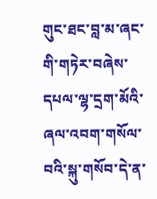གུང་ཐང་བླ་མ་ཞང་གི་གཏེར་བཞེས་དཔལ་ལྷ་དྲག་མོའི་ཞལ་འབག་གསོལ་བའི་སྐུ་གསོབ་དེ་ན་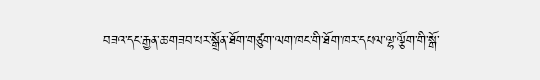བཟའ་དང་རྒྱན་ཆ་གཟབ་པར་སྒྲོན་ཐོག་གཙུག་ལག་ཁང་གི་ཐོག་ཁར་དཔལ་ལྷ་ལྕོག་གི་སྒོ་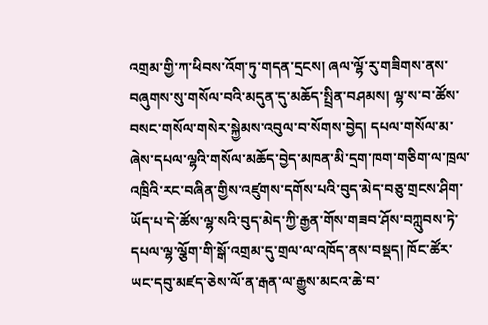འགྲམ་གྱི་ཀ་ཕིབས་འོག་ཏུ་གདན་དྲངས། ཞལ་ལྷོ་རུ་གཟིགས་ནས་བཞུགས་སུ་གསོལ་བའི་མདུན་དུ་མཆོད་སྤྲིན་བཤམས། ལྷ་ས་བ་ཚོས་བསང་གསོལ་གསེར་སྐྱེམས་འབུལ་བ་སོགས་བྱེད། དཔལ་གསོལ་མ་ཞེས་དཔལ་ལྷའི་གསོལ་མཆོད་བྱེད་མཁན་མི་དྲག་ཁག་གཅིག་ལ་ཁྲལ་འཁྲིའི་རང་བཞིན་གྱིས་འཛུགས་དགོས་པའི་བུད་མེད་བཅུ་གྲངས་ཤིག་ཡོད་པ་དེ་ཚོས་ལྷ་སའི་བུད་མེད་ཀྱི་རྒྱན་གོས་གཟབ་ཤོས་བཀླུབས་ཏེ་དཔལ་ལྷ་ལྕོག་གི་སྒོ་འགྲམ་དུ་གྲལ་ལ་འཁོད་ནས་བསྡད། ཁོང་ཚོར་ཡང་དབུ་མཛད་ཅེས་ལོ་ན་རྒན་ལ་རྒྱུས་མངའ་ཆེ་བ་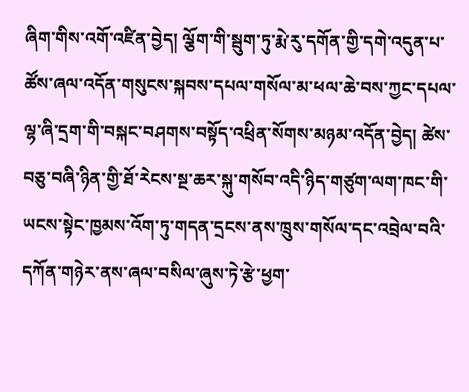ཞིག་གིས་འགོ་འཛིན་བྱེད། ལྕོག་གི་སྦུག་ཏུ་རྨེ་རུ་དགོན་གྱི་དགེ་འདུན་པ་ཚོས་ཞལ་འདོན་གསུངས་སྐབས་དཔལ་གསོལ་མ་ཕལ་ཆེ་བས་ཀྱང་དཔལ་ལྷ་ཞི་དྲག་གི་བསྐང་བཤགས་བསྟོད་འཕྲིན་སོགས་མཉམ་འདོན་བྱེད། ཚེས་བཅུ་བཞི་ཉིན་གྱི་ཐོ་རེངས་སྔ་ཆར་སྐུ་གསོབ་འདི་ཉིད་གཙུག་ལག་ཁང་གི་ཡངས་སྟེང་ཁྱམས་འོག་ཏུ་གདན་དྲངས་ནས་ཁྲུས་གསོལ་དང་འབྲེལ་བའི་དཀོན་གཉེར་ནས་ཞལ་བསིལ་ཞུས་ཏེ་རྩེ་ཕྱག་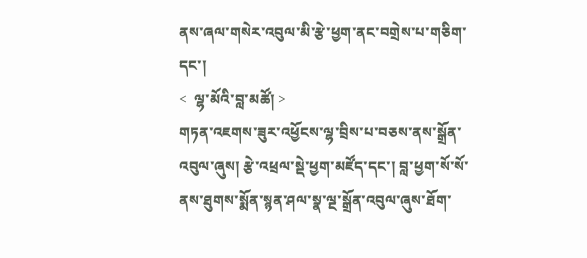ནས་ཞལ་གསེར་འབུལ་མི་རྩེ་ཕྱག་ནང་བགྲེས་པ་གཅིག་དང་།
<  ལྷ་མོའི་བླ་མཚོ། >
གཏན་འཇགས་ཟུར་འཕྱོངས་ལྷ་བྲིས་པ་བཅས་ནས་སྒྲོན་འབུལ་ཞུས། རྩེ་འཕྲལ་སྡེ་ཕྱག་མཛོད་དང་། བླ་ཕྱག་སོ་སོ་ནས་ཐུགས་སྨོན་སྙན་ཤལ་སྣ་ལྔ་སྒྲོན་འབུལ་ཞུས་ཐོག་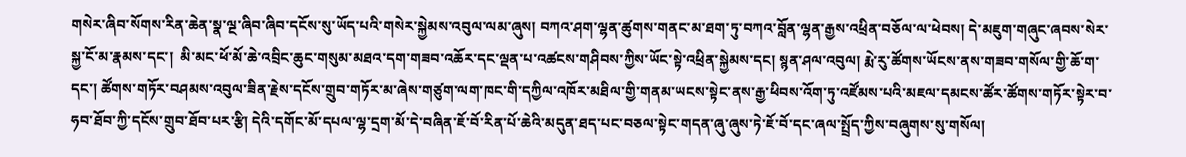གསེར་ཞིབ་སོགས་རིན་ཆེན་སྣ་ལྔ་ཞིབ་ཞིབ་དངོས་སུ་ཡོད་པའི་གསེར་སྐྱེམས་འབུལ་ལམ་ཞུས། བཀའ་ཤག་ལྷན་ཚུགས་གནང་མ་ཐག་ཏུ་བཀའ་བློན་ལྷན་རྒྱས་འཕྲིན་བཅོལ་ལ་ཕེབས། དེ་མཇུག་གཞུང་ཞབས་སེར་སྐྱ་ངོ་མ་རྣམས་དང་།  མི་མང་ཕོ་མོ་ཆེ་འབྲིང་ཆུང་གསུམ་མཐའ་དག་གཟབ་འཆོར་དང་ལྡན་པ་འཚངས་གཤིབས་ཀྱིས་ཡོང་སྟེ་འཕྲིན་སྐྱེམས་དང། སྙན་ཤལ་འབུལ། རྨེ་རུ་ཚོགས་ཡོངས་ནས་གཟབ་གསོལ་གྱི་ཆོ་ག་དང་། ཚོགས་གཏོར་བཤམས་འབུལ་ཟིན་རྗེས་དངོས་གྲུབ་གཏོར་མ་ཞེས་གཙུག་ལག་ཁང་གི་དཀྱིལ་འཁོར་མཐིལ་གྱི་གནམ་ཡངས་སྟེང་ནས་རྒྱ་ཕིབས་འོག་ཏུ་འཛོམས་པའི་མཇལ་དམངས་ཚོར་ཚོགས་གཏོར་སྟེར་བ་ཧབ་ཐོབ་ཀྱི་དངོས་གྲུབ་ཐོབ་པར་རྩི། དེའི་དགོང་མོ་དཔལ་ལྷ་དྲག་མོ་དེ་བཞིན་ཇོ་བོ་རིན་པོ་ཆེའི་མདུན་ཐད་པང་བཅལ་སྟེང་གདན་ཞུ་ཞུས་ཏེ་ཇོ་བོ་དང་ཞལ་སྤྲོད་ཀྱིས་བཞུགས་སུ་གསོལ།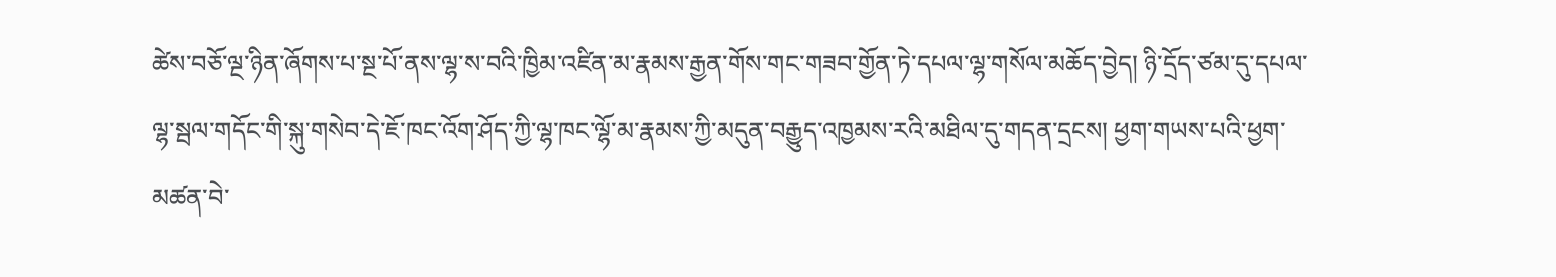ཚེས་བཅོ་ལྔ་ཉིན་ཞོགས་པ་སྔ་པོ་ནས་ལྷ་ས་བའི་ཁྱིམ་འཛིན་མ་རྣམས་རྒྱན་གོས་གང་གཟབ་གྱོན་ཏེ་དཔལ་ལྷ་གསོལ་མཆོད་བྱེད། ཉི་དྲོད་ཙམ་དུ་དཔལ་ལྷ་སྦལ་གདོང་གི་སྐུ་གསེབ་དེ་ཇོ་ཁང་འོག་ཤོད་ཀྱི་ལྷ་ཁང་ལྷོ་མ་རྣམས་ཀྱི་མདུན་བརྒྱུད་འཁྱམས་རའི་མཐིལ་དུ་གདན་དྲངས། ཕྱག་གཡས་པའི་ཕྱག་མཚན་བེ་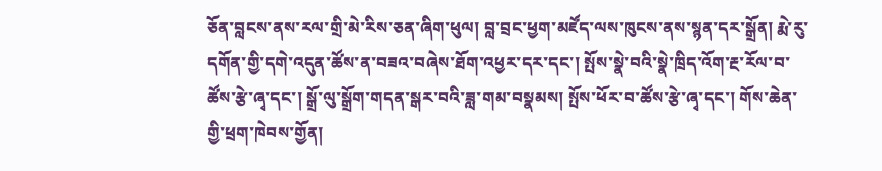ཅོན་བླངས་ནས་རལ་གྲི་མེ་རིས་ཅན་ཞིག་ཕུལ། བླ་བྲང་ཕྱག་མཛོད་ལས་ཁུངས་ནས་སྙན་དར་སྒྲོན། རྨེ་རུ་དགོན་གྱི་དགེ་འདུན་ཚོས་ན་བཟའ་བཞེས་ཐོག་འཕྱར་དར་དང་། སྤོས་སྣེ་བའི་སྣེ་ཁྲིད་འོག་རྔ་རོལ་བ་ཚོས་རྩེ་ཞྭ་དང་། སྒྲོ་ལུ་སྒྲོག་གདན་སྒར་བའི་ཟླ་གམ་བསྣམས། སྤོས་ཕོར་བ་ཚོས་རྩེ་ཞྭ་དང་། གོས་ཆེན་གྱི་ཕྲག་ཁེབས་གྱོན།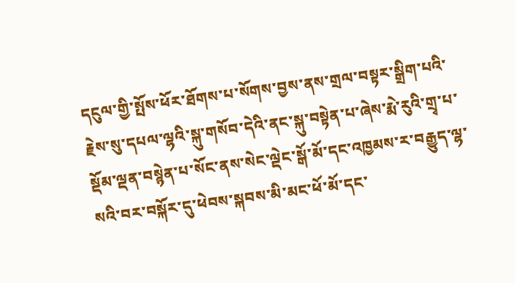དངུལ་གྱི་སྤོས་ཕོར་ཐོགས་པ་སོགས་བྱས་ནས་གྲལ་བསྟར་སྒྲིག་པའི་རྗེས་སུ་དཔལ་ལྷའི་སྐུ་གསོབ་དེའི་ནང་སྐུ་བསྟེན་པ་ཞེས་རྨེ་རུའི་གྲྭ་པ་སྡོམ་ལྡན་བསྙེན་པ་སོང་ནས་སེང་ལྡེང་སྒོ་མོ་དང་འཁྱམས་ར་བརྒྱུད་ལྷ་སའི་བར་བསྐོར་དུ་ཕེབས་སྐབས་མི་མང་ཕོ་མོ་དང་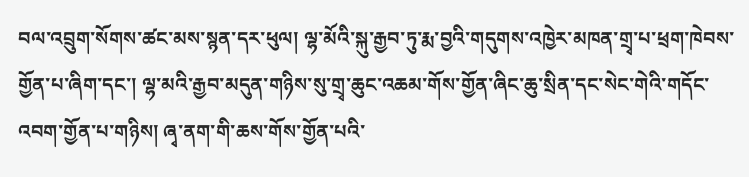བལ་འབྲུག་སོགས་ཚང་མས་སྙན་དར་ཕུལ། ལྷ་མོའི་སྐུ་རྒྱབ་ཏུ་རྨ་བྱའི་གདུགས་འཁྱེར་མཁན་གྲྭ་པ་ཕྲག་ཁེབས་གྱོན་པ་ཞིག་དང་། ལྷ་མའི་རྒྱབ་མདུན་གཉིས་སུ་གྲྭ་ཆུང་འཆམ་གོས་གྱོན་ཞིང་ཆུ་སྲིན་དང་སེང་གེའི་གདོང་འབག་གྱོན་པ་གཉིས། ཞྭ་ནག་གི་ཆས་གོས་གྱོན་པའི་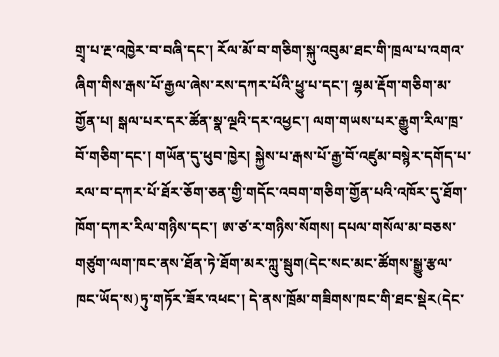གྲྭ་པ་རྔ་འཁྱེར་བ་བཞི་དང་། རོལ་མོ་བ་གཅིག་སྐུ་འབུམ་ཐང་གི་ཁྲལ་པ་འགའ་ཞིག་གིས་རྒས་པོ་རྒྱལ་ཞེས་རས་དཀར་པོའི་ཕྱུ་པ་དང་། ལྷམ་རྡོག་གཅིག་མ་གྱོན་པ། སྒལ་པར་དར་ཚོན་སྣ་ལྔའི་དར་འཕྱང་། ལག་གཡས་པར་རྒྱུག་རིལ་ཁྲ་བོ་གཅིག་དང་། གཡོན་དུ་ཕུབ་ཁྱེར། སྐྱེས་པ་རྒས་པོ་རྒྱ་བོ་འཛུམ་བསྙེར་དགོད་པ་རལ་བ་དཀར་པོ་ཐོར་ཅོག་ཅན་གྱི་གདོང་འབག་གཅིག་གྱོན་པའི་འཁོར་དུ་ཐོག་ཁོག་དཀར་རིལ་གཉིས་དང་། ཨ་ཙ་ར་གཉིས་སོགས། དཔལ་གསོལ་མ་བཅས་གཙུག་ལག་ཁང་ནས་ཐོན་ཏེ་ཐོག་མར་ཀླུ་སྦུག(དེང་སང་མང་ཚོགས་སྒྱུ་རྩལ་ཁང་ཡོད་ས)ཏུ་གཏོར་ཟོར་འཕང་། དེ་ནས་ཁྲོམ་གཟིགས་ཁང་གི་ཐང་སྡེར(དེང་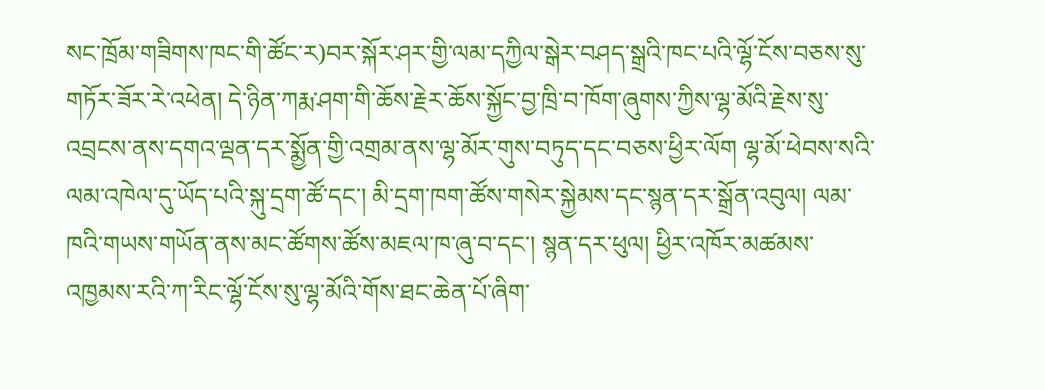སང་ཁྲོམ་གཟིགས་ཁང་གི་ཚོང་ར)བར་སྐོར་ཤར་གྱི་ལམ་དཀྱིལ་སྒེར་བཤད་སྒྲའི་ཁང་པའི་ལྷོ་ངོས་བཅས་སུ་གཏོར་ཟོར་རེ་འཕེན། དེ་ཉིན་ཀརྨ་ཤག་གི་ཆོས་རྗེར་ཆོས་སྐྱོང་བྱ་ཁྲི་བ་ཁོག་ཞུགས་ཀྱིས་ལྷ་མོའི་རྗེས་སུ་འབྲངས་ནས་དགའ་ལྡན་དར་སྨྱོན་གྱི་འགྲམ་ནས་ལྷ་མོར་གུས་བཏུད་དང་བཅས་ཕྱིར་ལོག ལྷ་མོ་ཕེབས་སའི་ལམ་འཁེལ་དུ་ཡོད་པའི་སྐུ་དྲག་ཚོ་དང་། མི་དྲག་ཁག་ཚོས་གསེར་སྐྱེམས་དང་སྙན་དར་སྒྲོན་འབུལ། ལམ་ཁའི་གཡས་གཡོན་ནས་མང་ཚོགས་ཚོས་མཇལ་ཁ་ཞུ་བ་དང་། སྙན་དར་ཕུལ། ཕྱིར་འཁོར་མཚམས་འཁྱམས་རའི་ཀ་རིང་ལྷོ་ངོས་སུ་ལྷ་མོའི་གོས་ཐང་ཆེན་པོ་ཞིག་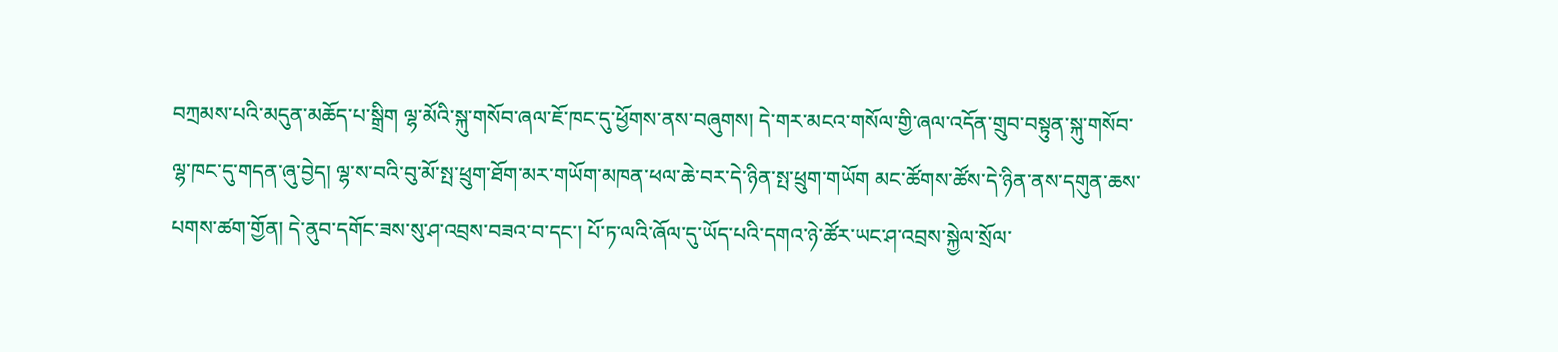བཀྲམས་པའི་མདུན་མཆོད་པ་སྒྲིག ལྷ་མོའི་སྐུ་གསོབ་ཞལ་ཇོ་ཁང་དུ་ཕྱོགས་ནས་བཞུགས། དེ་གར་མངའ་གསོལ་གྱི་ཞལ་འདོན་གྲུབ་བསྟུན་སྐུ་གསོབ་ལྷ་ཁང་དུ་གདན་ཞུ་བྱེད། ལྷ་ས་བའི་བུ་མོ་སྤ་ཕྲུག་ཐོག་མར་གཡོག་མཁན་ཕལ་ཆེ་བར་དེ་ཉིན་སྤ་ཕྲུག་གཡོག མང་ཚོགས་ཚོས་དེ་ཉིན་ནས་དགུན་ཆས་པགས་ཚག་གྱོན། དེ་ནུབ་དགོང་ཟས་སུ་ཤ་འབྲས་བཟའ་བ་དང་། པོ་ཏ་ལའི་ཞོལ་དུ་ཡོད་པའི་དགའ་ཉེ་ཚོར་ཡང་ཤ་འབྲས་སྐྱེལ་སྲོལ་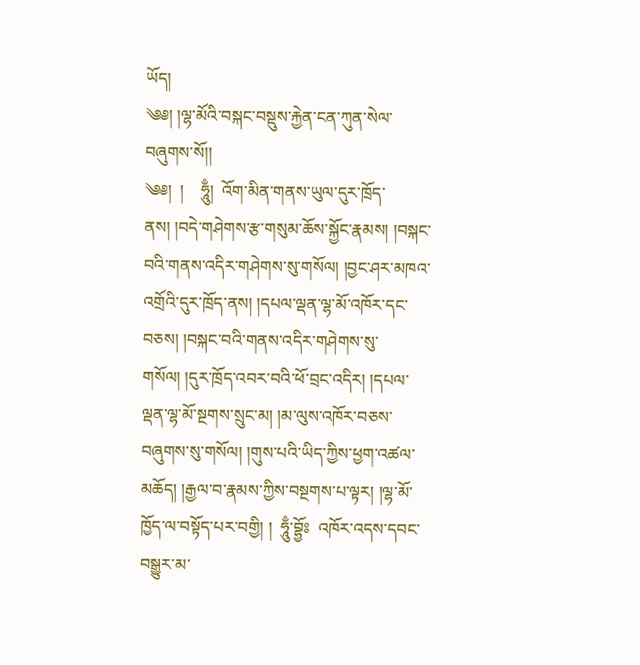ཡོད།
༄༅། །ལྷ་མོའི་བསྐང་བསྡུས་རྐྱེན་ངན་ཀུན་སེལ་བཞུགས་སོ།།
༄༅།  །    ཧཱུྃ།  འོག་མིན་གནས་ཡུལ་དུར་ཁྲོད་ནས། །བདེ་གཤེགས་རྩ་གསུམ་ཆོས་སྐྱོང་རྣམས། །བསྐང་བའི་གནས་འདིར་གཤེགས་སུ་གསོལ། །བྱང་ཤར་མཁའ་འགྲོའི་དུར་ཁྲོད་ནས། །དཔལ་ལྡན་ལྷ་མོ་འཁོར་དང་བཅས། །བསྐང་བའི་གནས་འདིར་གཤེགས་སུ་གསོལ། །དུར་ཁྲོད་འབར་བའི་ཕོ་བྲང་འདིར། །དཔལ་ལྡན་ལྷ་མོ་སྔགས་སྲུང་མ། །མ་ལུས་འཁོར་བཅས་བཞུགས་སུ་གསོལ། །གུས་པའི་ཡིད་ཀྱིས་ཕྱག་འཚལ་མཆོད། །རྒྱལ་བ་རྣམས་ཀྱིས་བསྔགས་པ་ལྟར། །ལྷ་མོ་ཁྱོད་ལ་བསྟོད་པར་བགྱི། །  ཧཱུྃ་བྷྱོཿ  འཁོར་འདས་དབང་བསྒྱུར་མ་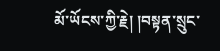མོ་ཡོངས་ཀྱི་རྗེ། །བསྟན་སྲུང་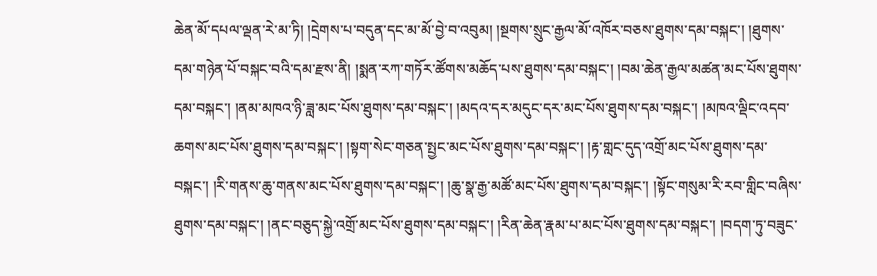ཆེན་མོ་དཔལ་ལྡན་རེ་མ་ཏི། །དྲེགས་པ་བདུན་དང་མ་མོ་བྱེ་བ་འབུམ། །སྔགས་སྲུང་རྒྱལ་མོ་འཁོར་བཅས་ཐུགས་དམ་བསྐང་། །ཐུགས་དམ་གཉེན་པོ་བསྐང་བའི་དམ་རྫས་ནི། །སྨན་རཀ་གཏོར་ཚོགས་མཆོད་པས་ཐུགས་དམ་བསྐང་། །བམ་ཆེན་རྒྱལ་མཚན་མང་པོས་ཐུགས་དམ་བསྐང་། །ནམ་མཁའ་ཉི་ཟླ་མང་པོས་ཐུགས་དམ་བསྐང་། །མདའ་དར་མདུང་དར་མང་པོས་ཐུགས་དམ་བསྐང་། །མཁའ་ལྡིང་འདབ་ཆགས་མང་པོས་ཐུགས་དམ་བསྐང་། །སྟག་སེང་གཅན་སྤྱང་མང་པོས་ཐུགས་དམ་བསྐང་། །རྟ་གླང་དུད་འགྲོ་མང་པོས་ཐུགས་དམ་བསྐང་། །རི་གནས་ཆུ་གནས་མང་པོས་ཐུགས་དམ་བསྐང་། །ཆུ་སྣ་རྒྱ་མཚོ་མང་པོས་ཐུགས་དམ་བསྐང་། །སྟོང་གསུམ་རི་རབ་གླིང་བཞིས་ཐུགས་དམ་བསྐང་། །ནང་བཅུད་སྐྱེ་འགྲོ་མང་པོས་ཐུགས་དམ་བསྐང་། །རིན་ཆེན་རྣམ་པ་མང་པོས་ཐུགས་དམ་བསྐང་། །བདག་ཏུ་བཟུང་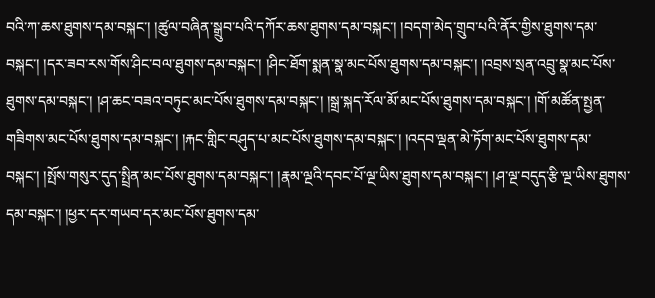བའི་ཀ་ཆས་ཐུགས་དམ་བསྐང་། །ཚུལ་བཞིན་སྒྲུབ་པའི་དཀོར་ཆས་ཐུགས་དམ་བསྐང་། །བདག་མེད་གྲུབ་པའི་ནོར་གྱིས་ཐུགས་དམ་བསྐང་། །དར་ཟབ་རས་གོས་ཤིང་བལ་ཐུགས་དམ་བསྐང་། །ཤིང་ཐོག་སྨན་སྣ་མང་པོས་ཐུགས་དམ་བསྐང་། །འབྲས་སྲན་འབྲུ་སྣ་མང་པོས་ཐུགས་དམ་བསྐང་། །ཤ་ཆང་བཟའ་བཏུང་མང་པོས་ཐུགས་དམ་བསྐང་། །སྒྲ་སྐད་རོལ་མོ་མང་པོས་ཐུགས་དམ་བསྐང་། །གོ་མཚོན་སྤྱན་གཟིགས་མང་པོས་ཐུགས་དམ་བསྐང་། །རྐང་གླིང་བཤུད་པ་མང་པོས་ཐུགས་དམ་བསྐང་། །འདབ་ལྡན་མེ་ཏོག་མང་པོས་ཐུགས་དམ་བསྐང་། །སྤོས་གསུར་དུད་སྤྲིན་མང་པོས་ཐུགས་དམ་བསྐང་། །རྣམ་ལྔའི་དབང་པོ་ལྔ་ཡིས་ཐུགས་དམ་བསྐང་། །ཤ་ལྔ་བདུད་རྩི་ལྔ་ཡིས་ཐུགས་དམ་བསྐང་། །ཕྱར་དར་གཡབ་དར་མང་པོས་ཐུགས་དམ་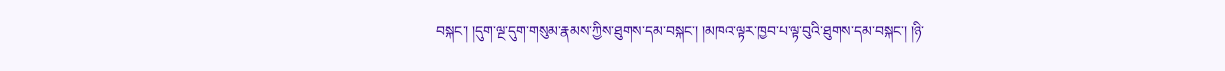བསྐང་། །དུག་ལྔ་དུག་གསུམ་རྣམས་ཀྱིས་ཐུགས་དམ་བསྐང་། །མཁའ་ལྟར་ཁྱབ་པ་ལྟ་བུའི་ཐུགས་དམ་བསྐང་། །ཉི་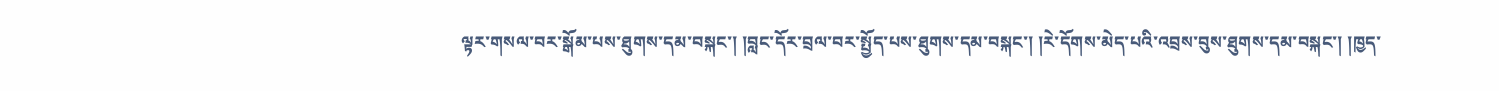ལྟར་གསལ་བར་སྒོམ་པས་ཐུགས་དམ་བསྐང་། །བླང་དོར་བྲལ་བར་སྤྱོད་པས་ཐུགས་དམ་བསྐང་། །རེ་དོགས་མེད་པའི་འབྲས་བུས་ཐུགས་དམ་བསྐང་། །ཁྱད་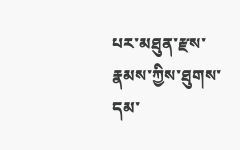པར་མཐུན་རྫས་རྣམས་ཀྱིས་ཐུགས་དམ་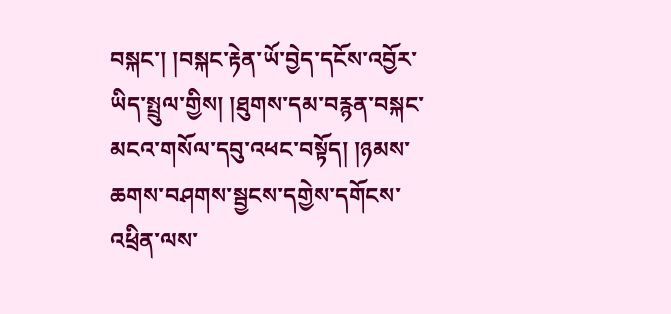བསྐང་། །བསྐང་རྟེན་ཡོ་བྱེད་དངོས་འབྱོར་ཡིད་སྤྲུལ་གྱིས། །ཐུགས་དམ་བརྙན་བསྐང་མངའ་གསོལ་དབུ་འཕང་བསྟོད། །ཉམས་ཆགས་བཤགས་སྦྱངས་དགྱེས་དགོངས་འཕྲིན་ལས་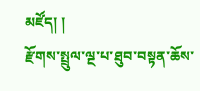མཛོད། །
རྫོགས་སྤྲུལ་ལྔ་པ་ཐུབ་བསྟན་ཆོས་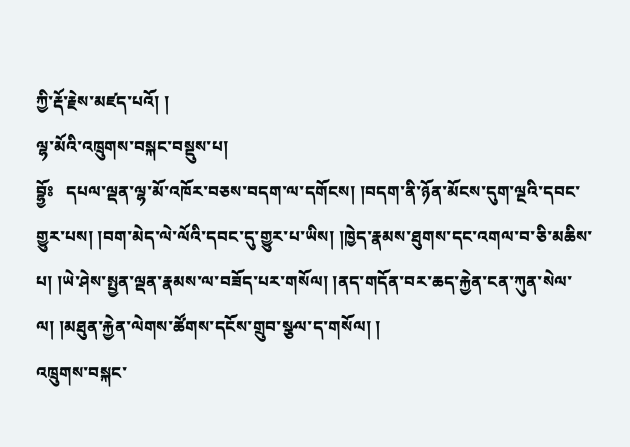ཀྱི་རྡོ་རྗེས་མཛད་པའོ། །
ལྷ་མོའི་འཁྲུགས་བསྐང་བསྡུས་པ།
བྷྱོཿ   དཔལ་ལྡན་ལྷ་མོ་འཁོར་བཅས་བདག་ལ་དགོངས། །བདག་ནི་ཉོན་མོངས་དུག་ལྔའི་དབང་གྱུར་པས། །བག་མེད་ལེ་ལོའི་དབང་དུ་གྱུར་པ་ཡིས། །ཁྱེད་རྣམས་ཐུགས་དང་འགལ་བ་ཅི་མཆིས་པ། །ཡེ་ཤེས་སྤྱན་ལྡན་རྣམས་ལ་བཟོད་པར་གསོལ། །ནད་གདོན་བར་ཆད་རྐྱེན་ངན་ཀུན་སེལ་ལ། །མཐུན་རྐྱེན་ལེགས་ཚོགས་དངོས་གྲུབ་སྩལ་ད་གསོལ། །
འཁྲུགས་བསྐང་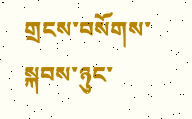གྲངས་བསོགས་སྐབས་ཉུང་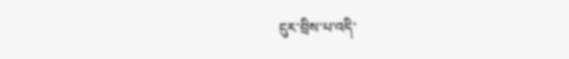ངུར་བྲིས་པ་འདི་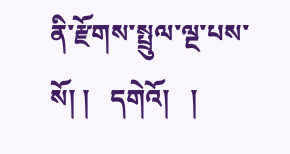ནི་རྫོགས་སྤྲུལ་ལྔ་པས་སོ། །   དགེའོ།   །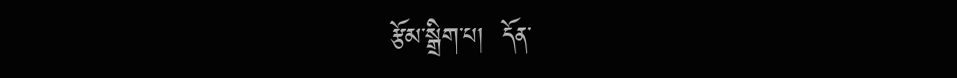རྩོམ་སྒྲིག་པ།  དོན་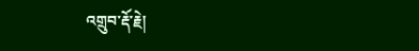འགྲུབ་རྡོ་རྗེ།